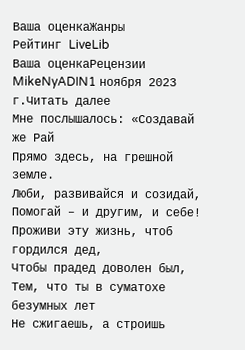Ваша оценкаЖанры
Рейтинг LiveLib
Ваша оценкаРецензии
MikeNyADIN1 ноября 2023 г.Читать далее
Мне послышалось: «Создавай же Рай
Прямо здесь, на грешной земле.
Люби, развивайся и созидай,
Помогай – и другим, и себе!
Проживи эту жизнь, чтоб гордился дед,
Чтобы прадед доволен был,
Тем, что ты в суматохе безумных лет
Не сжигаешь, а строишь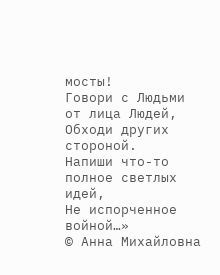мосты!
Говори с Людьми от лица Людей,
Обходи других стороной.
Напиши что-то полное светлых идей,
Не испорченное войной…»
© Анна Михайловна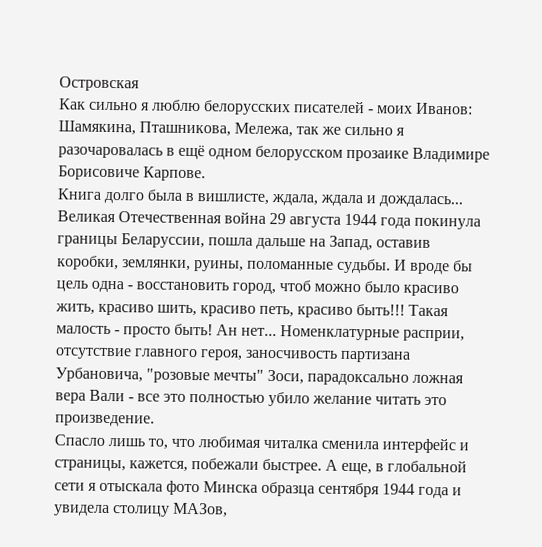Островская
Как сильно я люблю белорусских писателей - моих Иванов: Шамякина, Пташникова, Мележа, так же сильно я разочаровалась в ещё одном белорусском прозаике Владимире Борисовиче Карпове.
Книга долго была в вишлисте, ждала, ждала и дождалась...
Великая Отечественная война 29 августа 1944 года покинула границы Беларуссии, пошла дальше на Запад, оставив коробки, землянки, руины, поломанные судьбы. И вроде бы цель одна - восстановить город, чтоб можно было красиво жить, красиво шить, красиво петь, красиво быть!!! Такая малость - просто быть! Ан нет... Номенклатурные расприи, отсутствие главного героя, заносчивость партизана Урбановича, "розовые мечты" Зоси, парадоксально ложная вера Вали - все это полностью убило желание читать это произведение.
Спасло лишь то, что любимая читалка сменила интерфейс и страницы, кажется, побежали быстрее. А еще, в глобальной сети я отыскала фото Минска образца сентября 1944 года и увидела столицу МАЗов,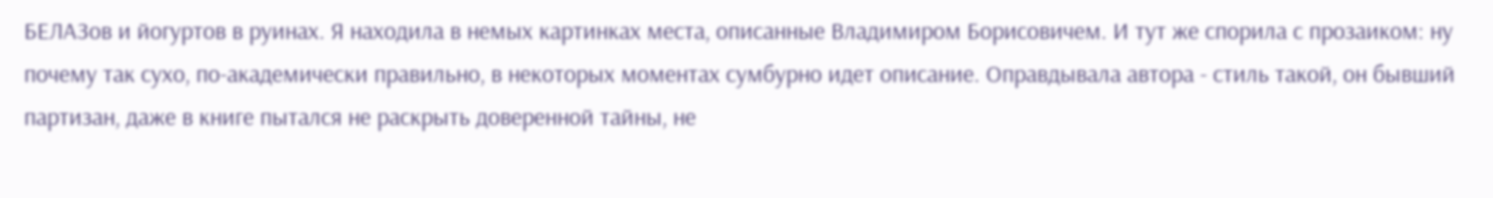БЕЛАЗов и йогуртов в руинах. Я находила в немых картинках места, описанные Владимиром Борисовичем. И тут же спорила с прозаиком: ну почему так сухо, по-академически правильно, в некоторых моментах сумбурно идет описание. Оправдывала автора - стиль такой, он бывший партизан, даже в книге пытался не раскрыть доверенной тайны, не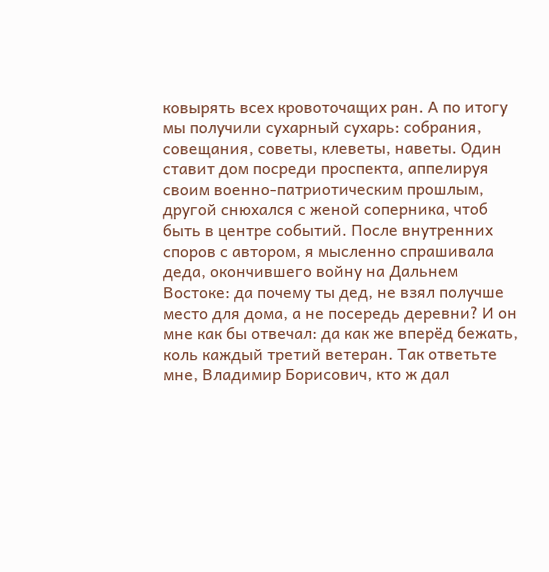ковырять всех кровоточащих ран. А по итогу мы получили сухарный сухарь: собрания, совещания, советы, клеветы, наветы. Один ставит дом посреди проспекта, аппелируя своим военно-патриотическим прошлым, другой снюхался с женой соперника, чтоб быть в центре событий. После внутренних споров с автором, я мысленно спрашивала деда, окончившего войну на Дальнем Востоке: да почему ты дед, не взял получше место для дома, а не посередь деревни? И он мне как бы отвечал: да как же вперёд бежать, коль каждый третий ветеран. Так ответьте мне, Владимир Борисович, кто ж дал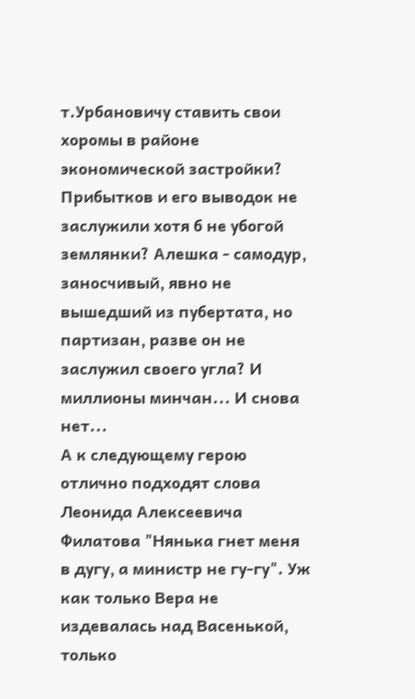т.Урбановичу ставить свои хоромы в районе экономической застройки? Прибытков и его выводок не заслужили хотя б не убогой землянки? Алешка - самодур, заносчивый, явно не вышедший из пубертата, но партизан, разве он не заслужил своего угла? И миллионы минчан... И снова нет...
А к следующему герою отлично подходят слова Леонида Алексеевича Филатова "Нянька гнет меня в дугу, а министр не гу-гу". Уж как только Вера не издевалась над Васенькой, только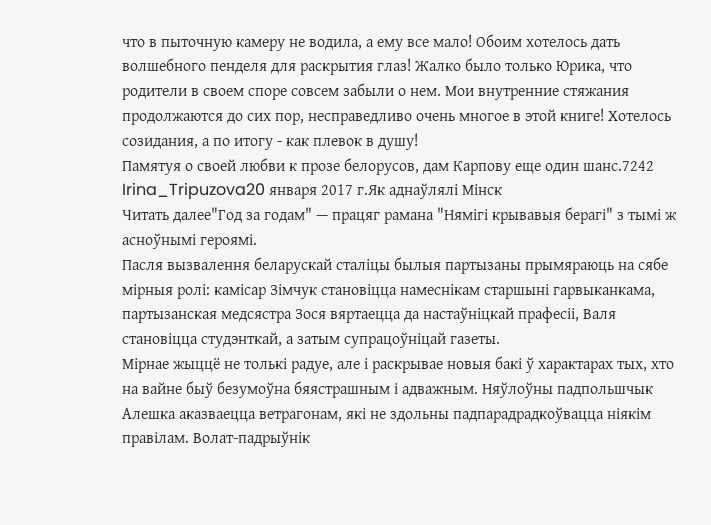что в пыточную камеру не водила, а ему все мало! Обоим хотелось дать волшебного пенделя для раскрытия глаз! Жалко было только Юрика, что родители в своем споре совсем забыли о нем. Мои внутренние стяжания продолжаются до сих пор, несправедливо очень многое в этой книге! Хотелось созидания, а по итогу - как плевок в душу!
Памятуя о своей любви к прозе белорусов, дам Карпову еще один шанс.7242
Irina_Tripuzova20 января 2017 г.Як аднаўлялі Мінск
Читать далее"Год за годам" — працяг рамана "Нямігі крывавыя берагі" з тымі ж асноўнымі героямі.
Пасля вызвалення беларускай сталіцы былыя партызаны прымяраюць на сябе мірныя ролі: камісар Зімчук становіцца намеснікам старшыні гарвыканкама, партызанская медсястра Зося вяртаецца да настаўніцкай прафесіі, Валя становіцца студэнткай, а затым супрацоўніцай газеты.
Мірнае жыццё не толькі радуе, але і раскрывае новыя бакі ў характарах тых, хто на вайне быў безумоўна бяястрашным і адважным. Няўлоўны падпольшчык Алешка аказваецца ветрагонам, які не здольны падпарадрадкоўвацца ніякім правілам. Волат-падрыўнік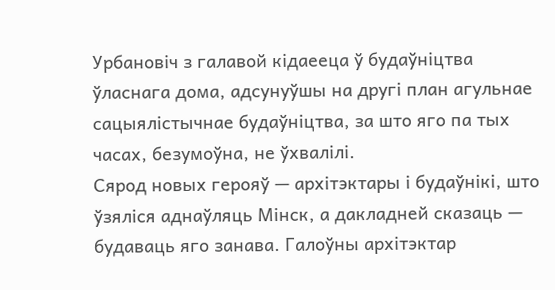Урбановіч з галавой кідаееца ў будаўніцтва ўласнага дома, адсунуўшы на другі план агульнае сацыялістычнае будаўніцтва, за што яго па тых часах, безумоўна, не ўхвалілі.
Сярод новых герояў — архітэктары і будаўнікі, што ўзяліся аднаўляць Мінск, а дакладней сказаць — будаваць яго занава. Галоўны архітэктар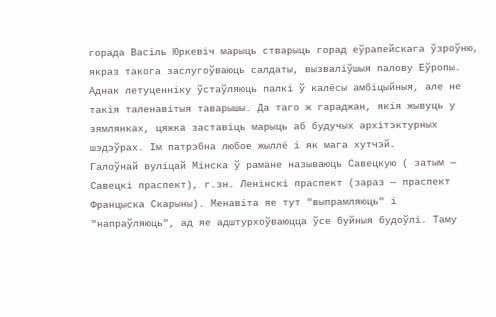горада Васіль Юркевіч марыць стварыць горад еўрапейскага ўзроўню, якраз такога заслугоўваюць салдаты, вызваліўшыя палову Еўропы. Аднак летуценніку ўстаўляюць палкі ў калёсы амбіцыйныя, але не такія таленавітыя таварышы. Да таго ж гараджан, якія жывуць у зямлянках, цяжка заставіць марыць аб будучых архітэктурных шэдэўрах. Ім патрэбна любое жыллё і як мага хутчэй.
Галоўнай вуліцай Мінска ў рамане называюць Савецкую ( затым — Савецкі праспект), г.зн. Ленінскі праспект (зараз — праспект Францыска Скарыны). Менавіта яе тут "выпрамляюць" і "напраўляюць", ад яе адштурхоўваюцца ўсе буйныя будоўлі. Таму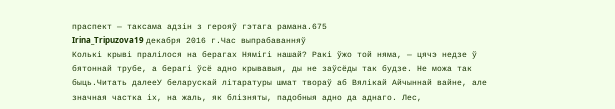праспект — таксама адзін з герояў гэтага рамана.675
Irina_Tripuzova19 декабря 2016 г.Час выпрабаванняў
Колькі крыві пралілося на берагах Нямігі нашай? Ракі ўжо той няма, — цячэ недзе ў бятоннай трубе, а берагі ўсё адно крывавыя, ды не заўсёды так будзе. Не можа так быць.Читать далееУ беларускай літаратуры шмат твораў аб Вялікай Айчыннай вайне, але значная частка іх, на жаль, як блізняты, падобныя адно да аднаго. Лес,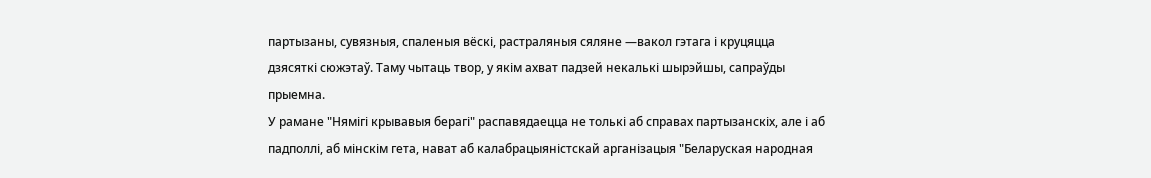партызаны, сувязныя, спаленыя вёскі, растраляныя сяляне —вакол гэтага і круцяцца дзясяткі сюжэтаў. Таму чытаць твор, у якім ахват падзей некалькі шырэйшы, сапраўды прыемна.
У рамане "Нямігі крывавыя берагі" распавядаецца не толькі аб справах партызанскіх, але і аб падполлі, аб мінскім гета, нават аб калабрацыяністскай арганізацыя "Беларуская народная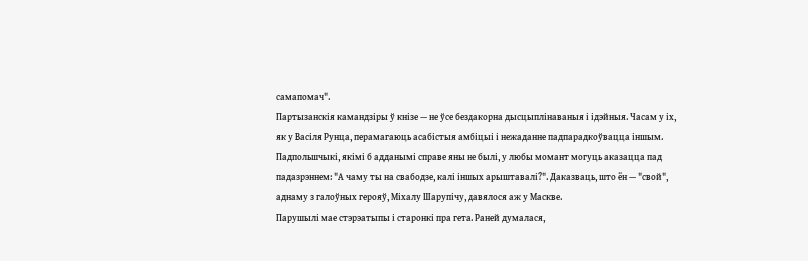самапомач".
Партызанскія камандзіры ў кнізе — не ўсе бездакорна дысцыплінаваныя і ідэйныя. Часам у іх, як у Васіля Рунца, перамагаюць асабістыя амбіцыі і нежаданне падпарадкоўвацца іншым.
Падпольшчыкі, якімі б адданымі справе яны не былі, у любы момант могуць аказацца пад падазрэннем: "А чаму ты на свабодзе, калі іншых арыштавалі?". Даказваць, што ён — "свой", аднаму з галоўных герояў, Міхалу Шарупічу, давялося аж у Маскве.
Парушылі мае стэрэатыпы і старонкі пра гета. Раней думалася,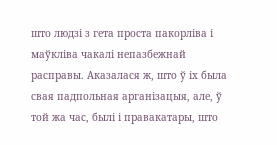што людзі з гета проста пакорліва і маўкліва чакалі непазбежнай расправы. Аказалася ж, што ў іх была свая падпольная арганізацыя, але, ў той жа час, былі і правакатары, што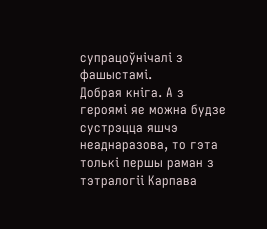супрацоўнічалі з фашыстамі.
Добрая кніга. А з героямі яе можна будзе сустрэцца яшчэ неаднаразова, то гэта толькі першы раман з тэтралогіі Карпава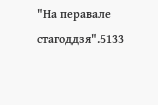"На перавале стагоддзя".5133